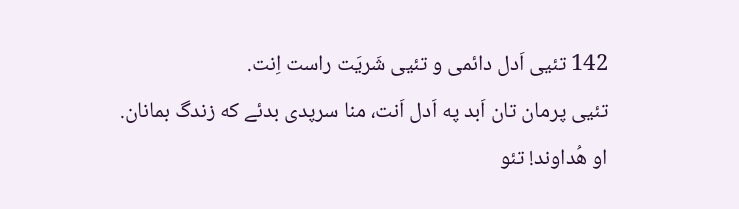142 تئیی اَدل دائمی و تئیی شَریَت راست اِنت.
تئیی پرمان تان اَبد په اَدل اَنت، منا سرپدی بدئے که زندگ بمانان.
او هُداوند! تئو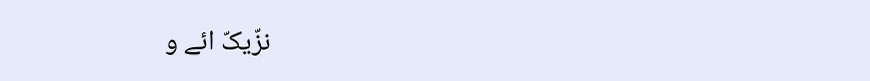نزّیکّ ائے و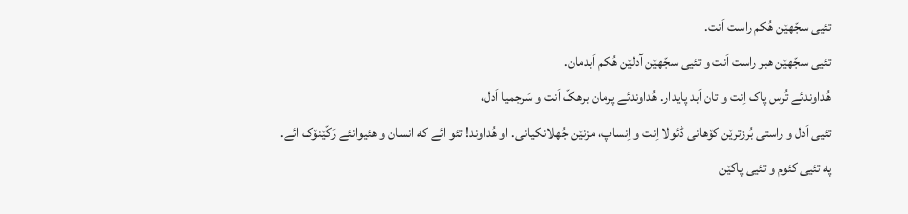تئیی سجّهێن هُکم راست اَنت.
تئیی سجّهێن هبر راست اَنت و تئیی سجّهێن آدلێن هُکم اَبدمان.
هُداوندئے تُرس پاک اِنت و تان اَبد پایدار. هُداوندئے پرمان برهکّ اَنت و سَرجمیا اَدل،
تئیی اَدل و راستی بُرزترێن کۆهانی ڈئولا اِنت و اِنساپ، مزنێن جُهلانکیانی. او هُداوند! تئو ائے که انسان و هئیوانئے رَکّێنۆک ائے.
په تئیی کئوم و تئیی پاکێن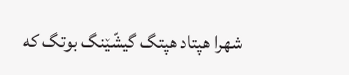شهرا هپتاد هپتگ گیشّێنگ بوتگ که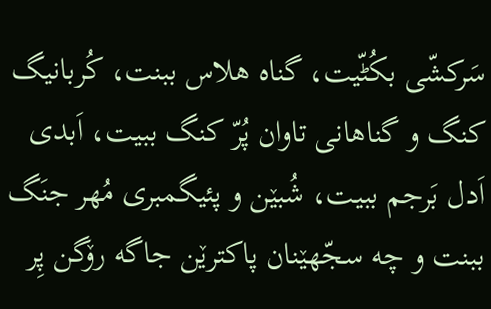سَرکشّی بکُٹّیت، گناه هلاس ببنت، کُربانیگ کنگ و گناهانی تاوان پُرّ کنگ ببیت، اَبدی اَدل بَرجم ببیت، شُبێن و پئیگمبری مُهر جنَگ ببنت و چه سجّهێنان پاکترێن جاگه رۆگن پِر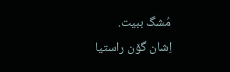مُشگ ببیت.
اِشان گۆن راستیا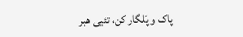پاک و پَلگار کن، تئیی هبر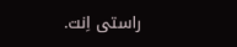راستی اِنت.